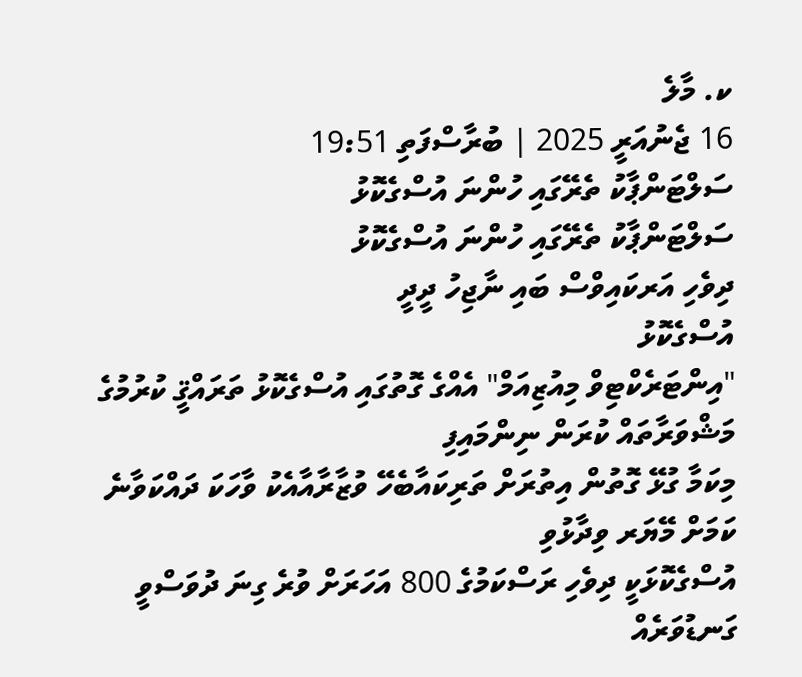ކ. މާލެ
16 ޖެނުއަރީ 2025 | ބުރާސްފަތި 19:51
ސަލްޓަންޕާކު ތެރޭގައި ހުންނަ އުސްގެކޮޅު
ސަލްޓަންޕާކު ތެރޭގައި ހުންނަ އުސްގެކޮޅު
ދިވެހި އަރކައިވްސް ބައި ނާޖިހު ދީދީ
އުސްގެކޮޅު
"އިންޓަރެކްޓިވް މިއުޒިއަމް" އެއްގެ ގޮތުގައި އުސްގެކޮޅު ތަރައްޤީ ކުރުމުގެ މަޝްވަރާތައް ކުރަން ނިންމައިފި
މިކަމާ ގުޅޭ ގޮތުން އިތުރަށް ތަރިކައާބެހޭ ވުޒާރާއާއެކު ވާހަކަ ދައްކަވާނެ ކަމަށް މޭޔަރ ވިދާޅުވި
އުސްގެކޮޅަކީ ދިވެހި ރަސްކަމުގެ 800 އަހަރަށް ވުރެ ގިނަ ދުވަސްވީ ގަނޑުވަރެއް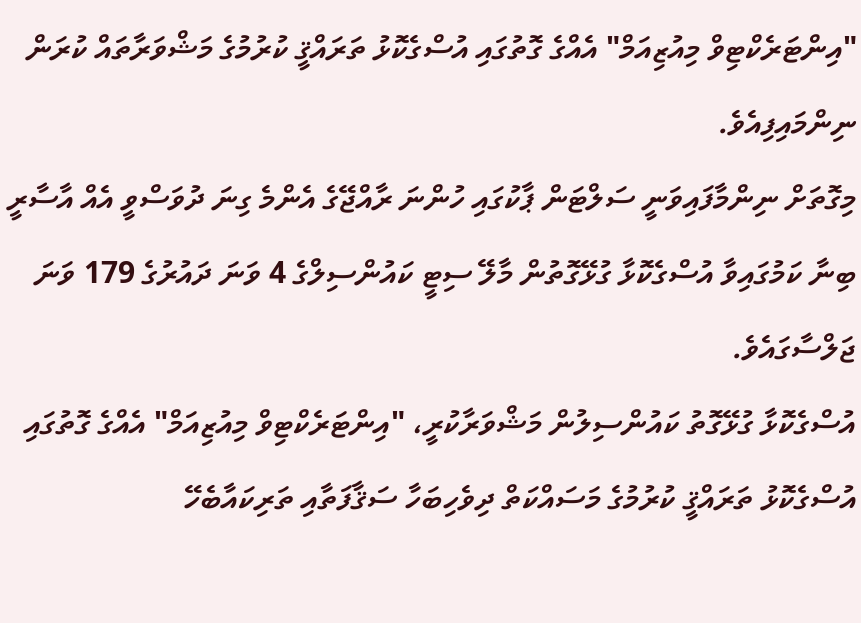"އިންޓަރެކްޓިވް މިއުޒިއަމް" އެއްގެ ގޮތުގައި އުސްގެކޮޅު ތަރައްޤީ ކުރުމުގެ މަޝްވަރާތައް ކުރަން ނިންމައިފިއެވެ.
މިގޮތަށް ނިންމާފައިވަނީ ސަލްޓަން ޕާކުގައި ހުންނަ ރާއްޖޭގެ އެންމެ ގިނަ ދުވަސްވީ އެއް އާސާރީ ބިނާ ކަމުގައިވާ އުސްގެކޮޅާ ގުޅޭގޮތުން މާލޭ ސިޓީ ކައުންސިލްގެ 4 ވަނަ ދައުރުގެ 179 ވަނަ ޖަލްސާގައެވެ.
އުސްގެކޮޅާ ގުޅޭގޮތު ކައުންސިލުން މަޝްވަރާކުރީ، "އިންޓަރެކްޓިވް މިއުޒިއަމް" އެއްގެ ގޮތުގައި އުސްގެކޮޅު ތަރައްޤީ ކުރުމުގެ މަސައްކަތް ދިވެހިބަހާ ސަޤާފަތާއި ތަރިކައާބެހޭ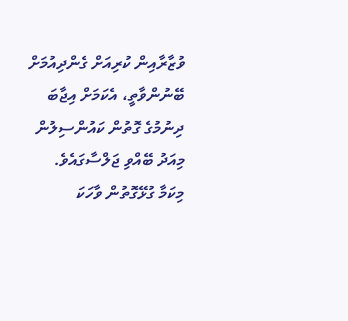ވުޒާރާއިން ކުރިއަށް ގެންދިއުމަށް ބޭނުންވާތީ، އެކަމަށް އިޖާބަ ދިނުމުގެ ގޮތުން ކައުންސިލުން މިއަދު ބޭއްވި ޖަލްސާގައެވެ.
މިކަމާ ގުޅޭގޮތުން ވާހަކަ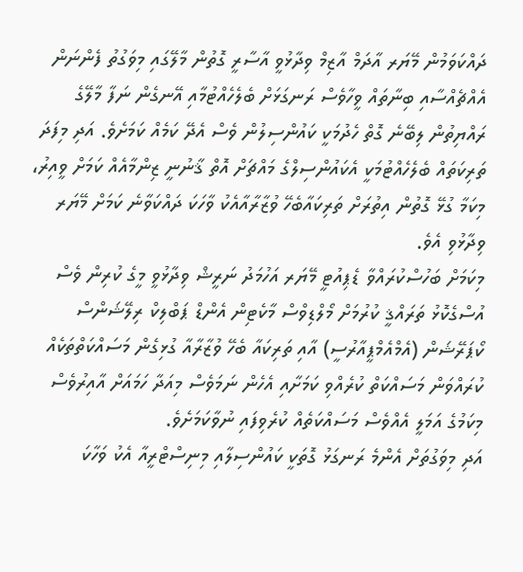ދައްކަވަމުން މޭޔަރ އާދަމް އާޒިމް ވިދާޅުވީ އާސާރީ ގޮތުން މާލޭގައި މިވަގުތު ފެންނަން އެއްޗެއްސާއި ބިނާތައް ވީހާވެސް ރަނގަޅަށް ބެލެހެއްޓުމާއި އޭނގެން ނަފާ މާލޭގެ ރައްޔިތުން ލިބޭނެ ގޮތް ހެދުމަކީ ކައުންސިލުން ވެސް އެދޭ ކަމެއް ކަމަށެވެ. އަދި މިފަދަ ތަރިކަތައް ބެލެހެއްޓުމަކީ އެކައުންސިލްގެ މައްޗަށް އޮތް ޤާނުނީ ޒިންމާއެއް ކަމަށް ވީއިރު، މިކަމާ ގުޅޭ ގޮތުން އިތުރަށް ތަރިކައާބެހޭ ވުޒާރާއާއެކު ވާހަކަ ދައްކަވާނެ ކަމަށް މޭޔަރ ވިދާޅުވި އެވެ.
މިކަމަށް ބަހުސްކުރައްވާ ޑެޕިއުޓީ މޭޔަރ އަހުމަދު ނަރީޝް ވިދާޅުވީ މީގެ ކުރިން ވެސް އުސްގެކޮޅު ތަރައްޤީ ކުރުމަށް މޯލްޑިވްސް މާކެޓިން އެންޑް ޕަބްލިކް ރިލޭޝަންސް ކޯޕަރޭޝަން (އެމްއެމްޕީއާރުސީ) އާއި ތަރިކައާ ބެހޭ ވުޒާރާއާ ގުޅިގެން މަސައްކަތްތަކެއް ކުރައްވަން މަސައްކަތް ކުރެއްވި ކަމަށާއި އެހެން ނަމަވެސް މިއަދާ ހަމައަށް އާއިރުވެސް މިކަމުގެ އަމަލީ އެއްވެސް މަސައްކަތެއް ކުރެވިފައި ނުވާކަމަށެވެ.
އަދި މިވަގުތަށް އެންމެ ރަނގަޅު ގޮތަކީ ކައުންސިލާއި މިނިސްޓްރީއާ އެކު ވަހާކަ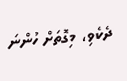ދެކެވި، މިގޮތަށް ހުންނަ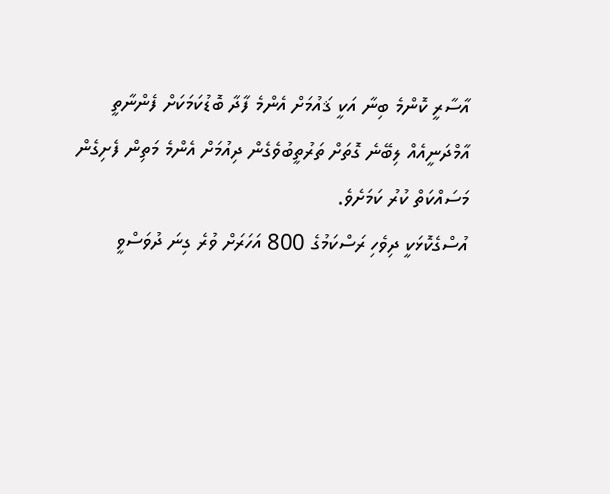އާސާރީ ކޮންމެ ބިނާ އަކީ ޤައުމަށް އެންމެ ފާދާ ބޮޑުކަމަކަށް ފެންނާތީ އާމްދަނީއެއް ލިބޭނެ ގޮތަށް ތަރުތީބުވެގެން ދިއުމަށް އެންމެ މަތިން ފެށިގެން މަސައްކަތް ކުރު ކަމަށެވެ.
އުސްގެކޮޅަކީ ދިވެހި ރަސްކަމުގެ 800 އަހަރަށް ވުރެ ގިނަ ދުވަސްވީ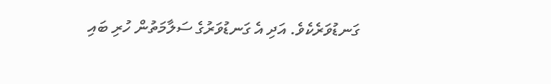ގަނޑުވަރެކެވެ. އަދި އެ ގަނޑުވަރުގެ ސަލާމަތުން ހުރި ބައި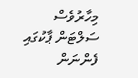މިހާރުވެސް ސަލްޓަން ޕާކުގައި ފެންނަން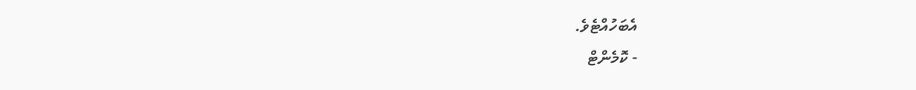އެބަހުއްޓެވެ.
- ކޮމެންޓް